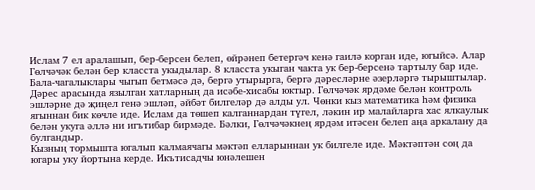Ислам 7 ел аралашып, бер-берсен белеп, өйрәнеп бетергәч кенә гаилә корган иде, югыйсә. Алар Гөлчәчәк белән бер класста укыдылар. 8 класста укыган чакта ук бер-берсенә тартылу бар иде. Бала-чагалыклары чыгып бетмәсә дә, бергә утырырга, бергә дәресләрне әзерләргә тырыштылар. Дәрес арасында язылган хатларның да исәбе-хисабы юктыр. Гөлчәчәк ярдәме белән контроль эшләрне дә җиңел генә эшләп, әйбәт билгеләр дә алды ул. Чөнки кыз математика һәм физика ягыннан бик көчле иде. Ислам да төшеп калганнардан түгел, ләкин ир малайларга хас ялкаулык белән укуга әллә ни игътибар бирмәде. Бәлки, Гөлчәчәкнең ярдәм итәсен белеп аңа аркалану да булгандыр.
Кызның тормышта югалып калмаячагы мәктәп елларыннан ук билгеле иде. Мәктәптән соң да югары уку йортына керде. Икътисадчы юнәлешен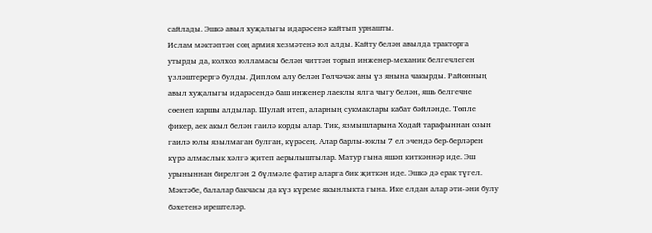сайлады. Эшкә авыл хуҗалыгы идарәсенә кайтып урнашты.
Ислам мәктәптән соң армия хезмәтенә юл алды. Кайту белән авылда тракторга утырды да, колхоз юлламасы белән читтән торып инженер-механик белгечлеген үзләштерергә булды. Диплом алу белән Гөлчәчәк аны үз янына чакырды. Районның авыл хуҗалыгы идарәсендә баш инженер лаеклы ялга чыгу белән, яшь белгечне сөенеп каршы алдылар. Шулай итеп, аларның сукмаклары кабат бәйләнде. Төпле фикер, аек акыл белән гаилә корды алар. Тик, язмышларына Ходай тарафыннан озын гаилә юлы язылмаган булган, күрәсең. Алар барлы-юклы 7 ел эчендә бер-берләрен күрә алмаслык хәлгә җитеп аерылыштылар. Матур гына яшәп киткәннәр иде. Эш урыныннан бирелгән 2 бүлмәле фатир аларга бик җиткән иде. Эшкә дә ерак түгел. Мәктәбе, балалар бакчасы да күз күреме якынлыкта гына. Ике елдан алар әти-әни булу бәхетенә ирештеләр.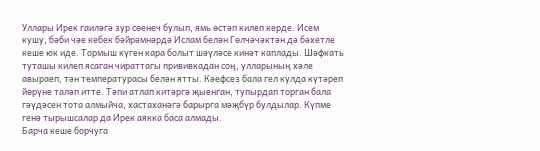Уллары Ирек гаиләгә зур сөенеч булып, ямь өстәп килеп керде. Исем кушу, бәби чәе кебек бәйрәмнәрдә Ислам белән Гөлчәчәктән дә бәхетле кеше юк иде. Тормыш күген кара болыт шәүләсе кинәт каплады. Шәфкать туташы килеп ясаган чираттагы прививкадан соң, улларының хәле авыраеп, тән температурасы белән ятты. Кәефсез бала гел кулда күтәреп йөрүне таләп итте. Тәпи атлап китәргә җыенган, тупырдап торган бала гәүдәсен тота алмыйча, хастаханәгә барырга мәҗбүр булдылар. Күпме генә тырышсалар да Ирек аякка баса алмады.
Барча кеше борчуга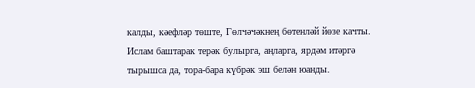калды, кәефләр төште, Гөлчәчәкнең бөтенләй йөзе качты. Ислам баштарак терәк булырга, аңларга, ярдәм итәргә тырышса да, тора-бара күбрәк эш белән юанды.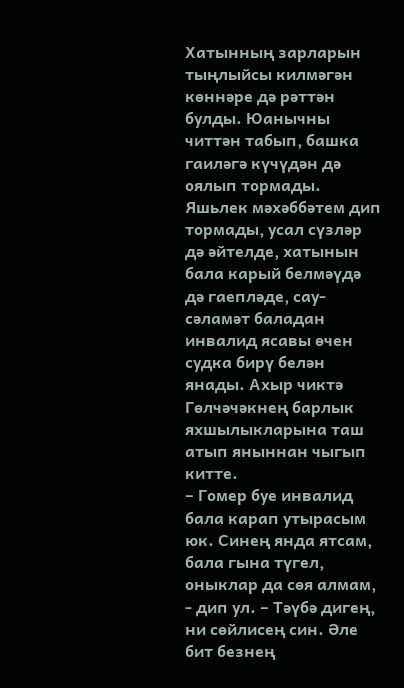Хатынның зарларын тыңлыйсы килмәгән көннәре дә рәттән булды. Юанычны читтән табып, башка гаиләгә күчүдән дә оялып тормады. Яшьлек мәхәббәтем дип тормады, усал сүзләр дә әйтелде, хатынын бала карый белмәүдә дә гаепләде, сау-сәламәт баладан инвалид ясавы өчен судка бирү белән янады. Ахыр чиктә Гөлчәчәкнең барлык яхшылыкларына таш атып яныннан чыгып китте.
– Гомер буе инвалид бала карап утырасым юк. Синең янда ятсам, бала гына түгел, оныклар да сөя алмам, - дип ул. – Тәүбә дигең, ни сөйлисең син. Әле бит безнең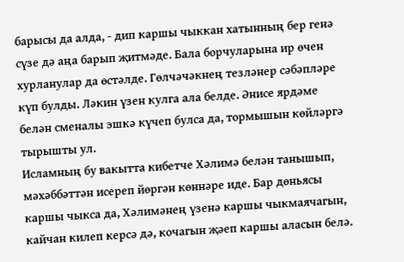барысы да алда, - дип каршы чыккан хатынның бер генә сүзе дә аңа барып җитмәде. Бала борчуларына ир өчен хурланулар да өстәлде. Гөлчәчәкнең тезләнер сәбәпләре күп булды. Ләкин үзен кулга ала белде. Әнисе ярдәме белән сменалы эшкә күчеп булса да, тормышын көйләргә тырышты ул.
Исламның бу вакытта кибетче Хәлимә белән танышып, мәхәббәттән исереп йөргән көннәре иде. Бар дөньясы каршы чыкса да, Хәлимәнең үзенә каршы чыкмаячагын, кайчан килеп керсә дә, кочагын җәеп каршы аласын белә.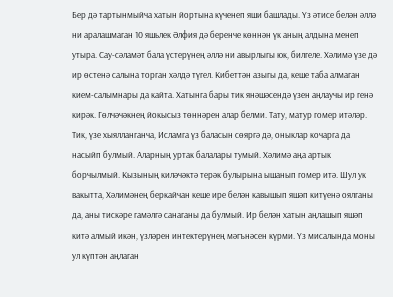Бер дә тартынмыйча хатын йортына күченеп яши башлады. Үз әтисе белән әллә ни аралашмаган 10 яшьлек Әлфия дә беренче көннән үк аның алдына менеп утыра. Сау-сәламәт бала үстерүнең әллә ни авырлыгы юк, билгеле. Хәлимә үзе дә ир өстенә салына торган хәлдә түгел. Кибеттән азыгы да, кеше таба алмаган кием-салымнары да кайта. Хатынга бары тик янәшәсендә үзен аңлаучы ир генә кирәк. Гөлчәчәкнең йокысыз төннәрен алар белми. Тату, матур гомер итәләр.
Тик, үзе хыялланганча, Исламга үз баласын сөяргә дә, оныклар кочарга да насыйп булмый. Аларның уртак балалары тумый. Хәлимә аңа артык борчылмый. Кызының киләчәктә терәк булырына ышанып гомер итә. Шул ук вакытта, Хәлимәнең беркайчан кеше ире белән кавышып яшәп китүенә оялганы да, аны тискәре гамәлгә санаганы да булмый. Ир белән хатын аңлашып яшәп китә алмый икән, үзләрен интектерүнең мәгънәсен күрми. Үз мисалында моны ул күптән аңлаган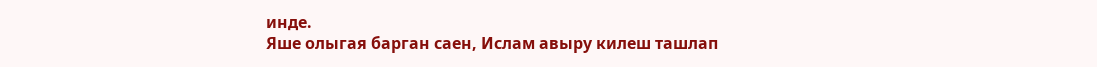инде.
Яше олыгая барган саен, Ислам авыру килеш ташлап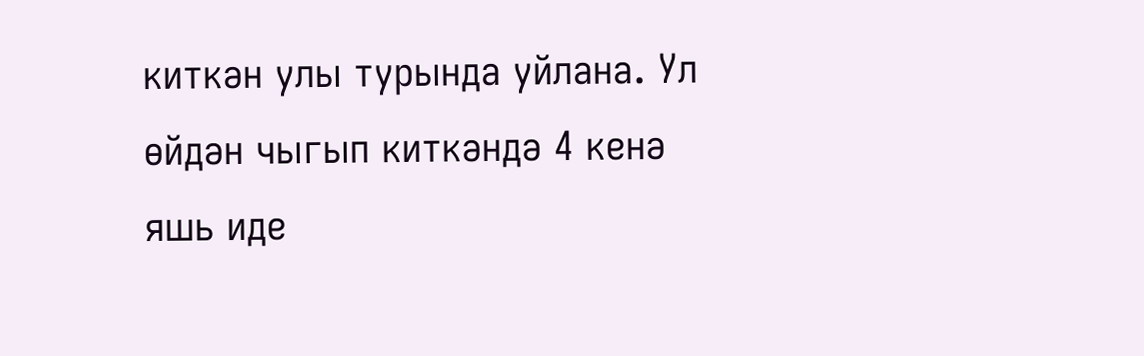киткән улы турында уйлана. Ул өйдән чыгып киткәндә 4 кенә яшь иде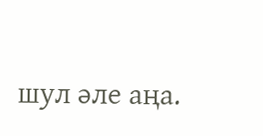шул әле аңа.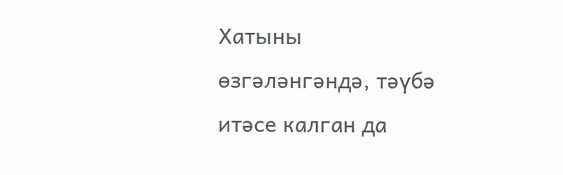Хатыны өзгәләнгәндә, тәүбә итәсе калган да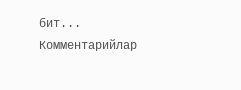бит...
Комментарийлар